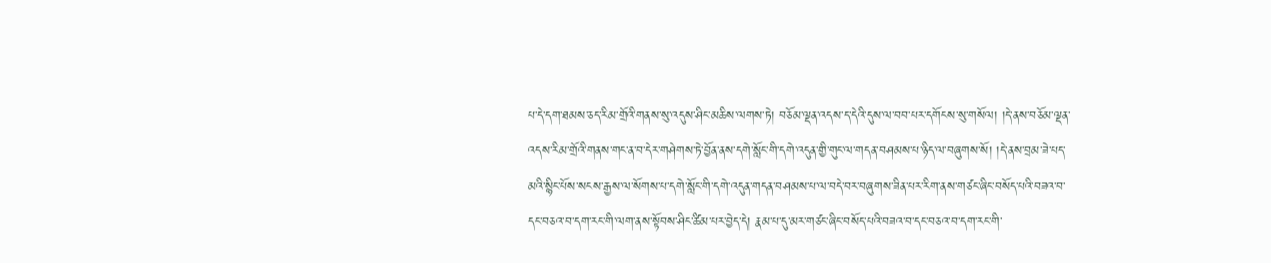པ་དེ་དག་ཐམས་ཅད་རིམ་གྲོའི་གནས་སུ་འདུས་ཤིང་མཆིས་ལགས་ཏེ། བཅོམ་ལྡན་འདས་ད་དེའི་དུས་ལ་བབ་པར་དགོངས་སུ་གསོལ། །དེ་ནས་བཅོམ་ལྡན་འདས་རིམ་གྲོའི་གནས་གང་ན་བ་དེར་གཤེགས་ཏེ་བྱོན་ནས་དགེ་སློང་གི་དགེ་འདུན་གྱི་གུང་ལ་གདན་བཤམས་པ་ཉིད་ལ་བཞུགས་སོ། །དེ་ནས་བྲམ་ཟེ་པད་མའི་སྙིང་པོས་སངས་རྒྱས་ལ་སོགས་པ་དགེ་སློང་གི་དགེ་འདུན་གདན་བཤམས་པ་ལ་བདེ་བར་བཞུགས་ཟིན་པར་རིག་ནས་གཙང་ཞིང་བསོད་པའི་བཟའ་བ་དང་བཅའ་བ་དག་རང་གི་ལག་ནས་སྟོབས་ཤིང་ཚིམ་པར་བྱེད་དེ། རྣམ་པ་དུ་མར་གཙང་ཞིང་བསོད་པའི་བཟའ་བ་དང་བཅའ་བ་དག་རང་གི་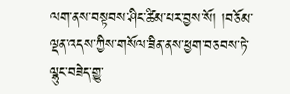ལག་ནས་བསྟབས་ཤིང་ཚིམ་པར་བྱས་སོ། །བཅོམ་ལྡན་འདས་ཀྱིས་གསོལ་ཟིན་ནས་ཕྱག་བཅབས་ཏེ་ལྷུང་བཟེད་གྱུ་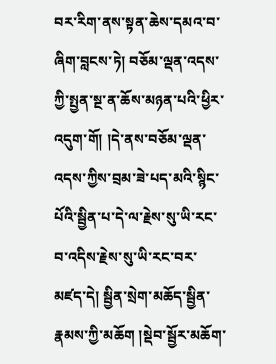བར་རིག་ནས་སྟན་ཆེས་དམའ་བ་ཞིག་བླངས་ཏེ། བཅོམ་ལྡན་འདས་ཀྱི་སྤྱན་སྔ་ན་ཆོས་མཉན་པའི་ཕྱིར་འདུག་གོ། །དེ་ནས་བཅོམ་ལྡན་འདས་ཀྱིས་བྲམ་ཟེ་པད་མའི་སྙིང་པོའི་སྦྱིན་པ་དེ་ལ་རྗེས་སུ་ཡི་རང་བ་འདིས་རྗེས་སུ་ཡི་རང་བར་མཛད་དེ། སྦྱིན་སྲེག་མཆོད་སྦྱིན་རྣམས་ཀྱི་མཆོག །སྡེབ་སྦྱོར་མཆོག་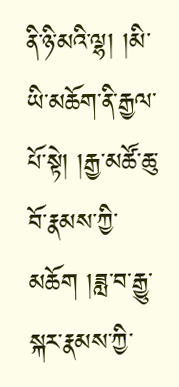ནི་ཉི་མའི་ལྷ། །མི་ཡི་མཆོག་ནི་རྒྱལ་པོ་སྟེ། །རྒྱ་མཚོ་ཆུ་བོ་རྣམས་ཀྱི་མཆོག །ཟླ་བ་རྒྱུ་སྐར་རྣམས་ཀྱི་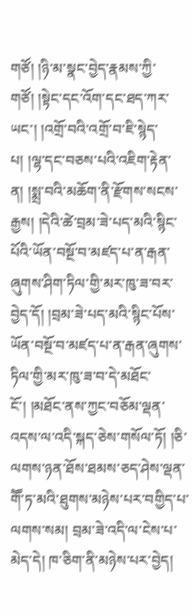གཙོ། །ཉི་མ་སྣང་བྱེད་རྣམས་ཀྱི་གཙོ། །སྟེང་དང་འོག་དང་ཐད་ཀར་ཡང་། །འགྲོ་བའི་འགྲོ་བ་ཇི་སྙེད་པ། །ལྷ་དང་བཅས་པའི་འཇིག་རྟེན་ན། །སྨྲ་བའི་མཆོག་ནི་རྫོགས་སངས་རྒྱས། །དེའི་ཚེ་བྲམ་ཟེ་པད་མའི་སྙིང་པོའི་ཡོན་བསྔོ་བ་མཛད་པ་ན་རྒན་ཞུགས་ཤིག་ཏིལ་གྱི་མར་ཁུ་ཟ་བར་བྱེད་དོ། །བྲམ་ཟེ་པད་མའི་སྙིང་པོས་ཡོན་བསྔོ་བ་མཛད་པ་ན་རྒན་ཞུགས་ཏིལ་གྱི་མར་ཁུ་ཟ་བ་དེ་མཐོང་ངོ་། །མཐོང་ནས་ཀྱང་བཅོམ་ལྡན་འདས་ལ་འདི་སྐད་ཅེས་གསོལ་ཏོ། །ཅི་ལགས་ཉན་ཐོས་ཐམས་ཅད་ཤེས་ལྡན་གཽ་ཏ་མའི་ཐུགས་མཉེས་པར་བགྱིད་པ་ལགས་སམ། བྲམ་ཟེ་འདི་ལ་ངེས་པ་མེད་དེ། ཁ་ཅིག་ནི་མཉེས་པར་བྱེད།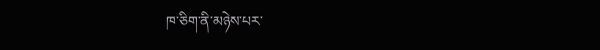ཁ་ཅིག་ནི་མཉེས་པར་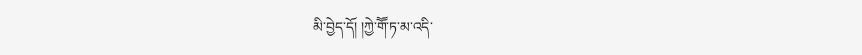མི་བྱེད་དོ། །ཀྱེ་གཽ་ཏ་མ་འདི་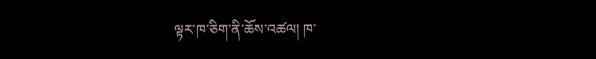ལྟར་ཁ་ཅིག་ནི་ཆོས་འཚལ། ཁ་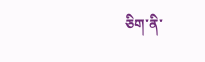ཅིག་ནི་